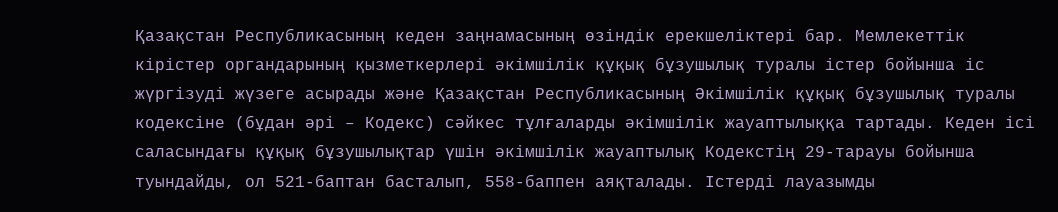Қазақстан Республикасының кеден заңнамасының өзіндік ерекшеліктері бар. Мемлекеттік кірістер органдарының қызметкерлері әкімшілік құқық бұзушылық туралы істер бойынша іс жүргізуді жүзеге асырады және Қазақстан Республикасының Әкімшілік құқық бұзушылық туралы кодексіне (бұдан әрі – Кодекс) сәйкес тұлғаларды әкімшілік жауаптылыққа тартады. Кеден ісі саласындағы құқық бұзушылықтар үшін әкімшілік жауаптылық Кодекстің 29-тарауы бойынша туындайды, ол 521-баптан басталып, 558-баппен аяқталады. Істерді лауазымды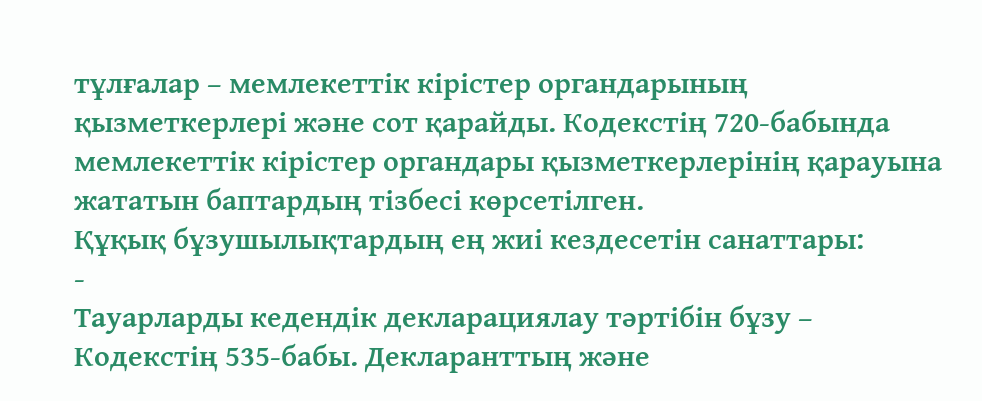тұлғалар – мемлекеттік кірістер органдарының қызметкерлері және сот қарайды. Кодекстің 720-бабында мемлекеттік кірістер органдары қызметкерлерінің қарауына жататын баптардың тізбесі көрсетілген.
Құқық бұзушылықтардың ең жиі кездесетін санаттары:
-
Тауарларды кедендік декларациялау тәртібін бұзу – Кодекстің 535-бабы. Декларанттың және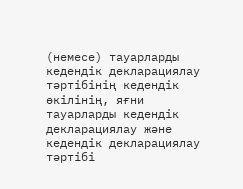(немесе) тауарларды кедендік декларациялау тәртібінің кедендік өкілінің, яғни тауарларды кедендік декларациялау және кедендік декларациялау тәртібі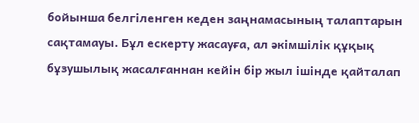бойынша белгіленген кеден заңнамасының талаптарын сақтамауы. Бұл ескерту жасауға, ал әкімшілік құқық бұзушылық жасалғаннан кейін бір жыл ішінде қайталап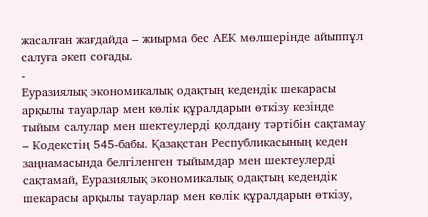жасалған жағдайда – жиырма бес АЕК мөлшерінде айыппұл салуға әкеп соғады.
-
Еуразиялық экономикалық одақтың кедендік шекарасы арқылы тауарлар мен көлік құралдарын өткізу кезінде тыйым салулар мен шектеулерді қолдану тәртібін сақтамау – Кодекстің 545-бабы. Қазақстан Республикасының кеден заңнамасында белгіленген тыйымдар мен шектеулерді сақтамай, Еуразиялық экономикалық одақтың кедендік шекарасы арқылы тауарлар мен көлік құралдарын өткізу,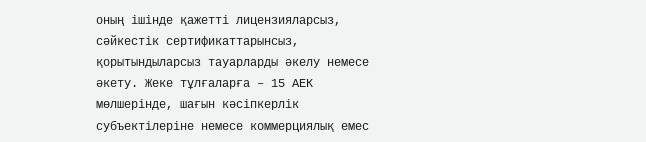оның ішінде қажетті лицензияларсыз, сәйкестік сертификаттарынсыз, қорытындыларсыз тауарларды әкелу немесе әкету. Жеке тұлғаларға – 15 АЕК мөлшерінде, шағын кәсіпкерлік субъектілеріне немесе коммерциялық емес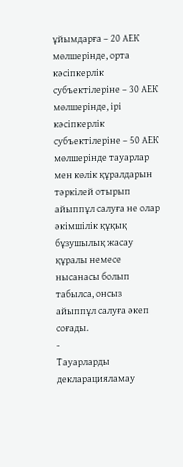ұйымдарға – 20 АЕК мөлшерінде, орта кәсіпкерлік субъектілеріне – 30 АЕК мөлшерінде, ірі кәсіпкерлік субъектілеріне – 50 АЕК мөлшерінде тауарлар мен көлік құралдарын тәркілей отырып айыппұл салуға не олар әкімшілік құқық бұзушылық жасау құралы немесе нысанасы болып табылса, онсыз айыппұл салуға әкеп соғады.
-
Тауарларды декларацияламау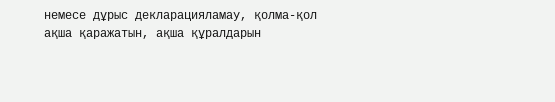немесе дұрыс декларацияламау, қолма-қол ақша қаражатын, ақша құралдарын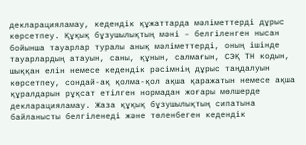декларацияламау, кедендік құжаттарда мәліметтерді дұрыс көрсетпеу. Құқық бұзушылықтың мәні – белгіленген нысан бойынша тауарлар туралы анық мәліметтерді, оның ішінде тауарлардың атауын, саны, құнын, салмағын, СЭҚ ТН кодын, шыққан елін немесе кедендік рәсімнің дұрыс таңдалуын көрсетпеу, сондай-ақ қолма-қол ақша қаражатын немесе ақша құралдарын рұқсат етілген нормадан жоғары мөлшерде декларацияламау. Жаза құқық бұзушылықтың сипатына байланысты белгіленеді және төленбеген кедендік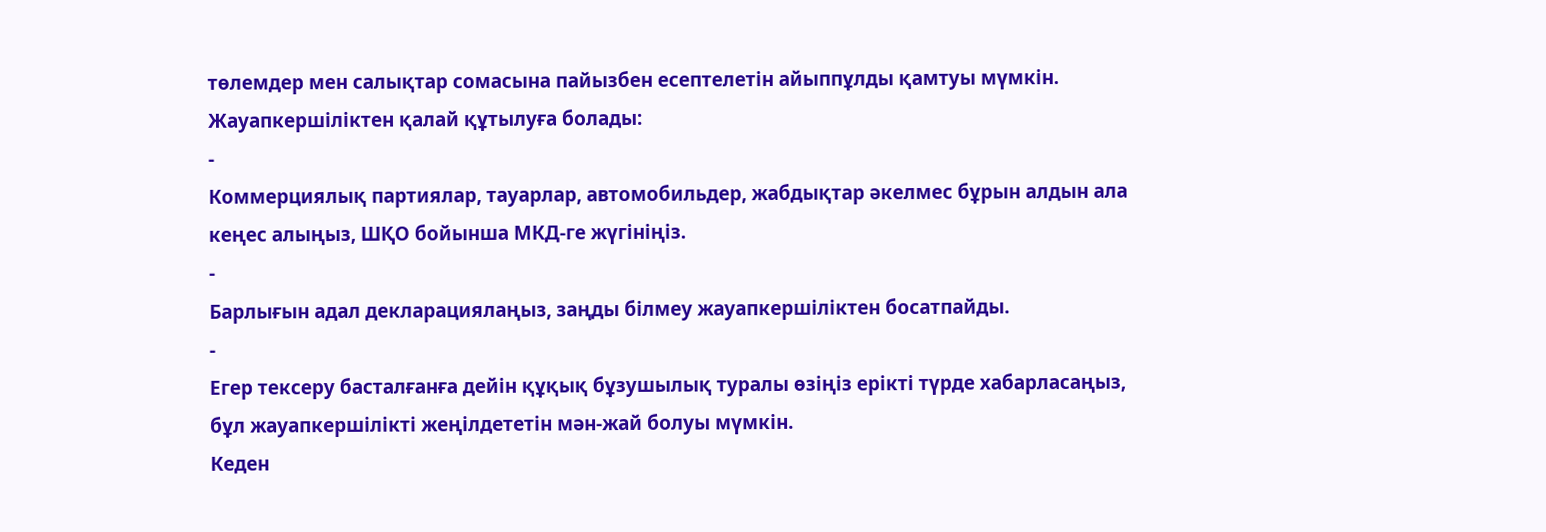төлемдер мен салықтар сомасына пайызбен есептелетін айыппұлды қамтуы мүмкін.
Жауапкершіліктен қалай құтылуға болады:
-
Коммерциялық партиялар, тауарлар, автомобильдер, жабдықтар әкелмес бұрын алдын ала кеңес алыңыз, ШҚО бойынша МКД-ге жүгініңіз.
-
Барлығын адал декларациялаңыз, заңды білмеу жауапкершіліктен босатпайды.
-
Егер тексеру басталғанға дейін құқық бұзушылық туралы өзіңіз ерікті түрде хабарласаңыз, бұл жауапкершілікті жеңілдететін мән-жай болуы мүмкін.
Кеден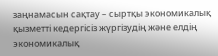заңнамасын сақтау – сыртқы экономикалық қызметті кедергісіз жүргізудің және елдің экономикалық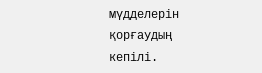мүдделерін қорғаудың кепілі.